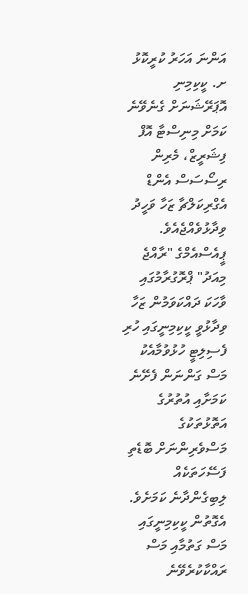އަންނަ އަހަރު ކުރީކޮޅު ށ. ކީކިމިނި އޮޕަރޭޝަނަށް ގެނެވޭނެ ކަމަށް މިނިސްޓާ އޮފް ފިޝަރީޒް، މެރިން ރިސޯސަސް އެންޑް އެގްރިކަލްޗާ ޒަހާ ވަހީދު ވިދާޅުވެއްޖެއެވެ.
ޕީއެސްއެމްގެ "ރާއްޖެ މިއަދު" ޕްރޮގުރާމުގައި ވާހަކަ ދައްކަވަމުން ޒަހާ ވިދާޅުވީ ކީކިމިނީގައި ހުރި ފެސިލިޓީ ހުޅުވުމާއެކު މަސް ގަންނަން ފެށޭނެ ކަމަށާއި އުތުރުގެ އަތޮޅުތަކުގެ މަސްވެރިންނަށް ބޮޑެތި ފަސޭހަތަކެއް ލިބިގެންދާނެ ކަމަށެވެ.
އެގޮތުން ކީކިމިނީގައި މަސް ގަތުމާއި މަސް ރައްކާކުރެވޭނެ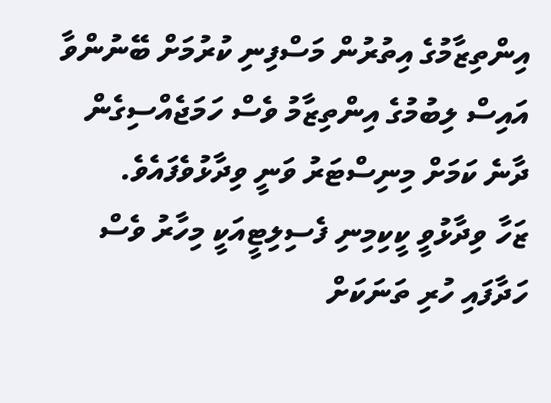އިންތިޒާމުގެ އިތުރުން މަސްފިނި ކުރުމަށް ބޭނުންވާ އައިސް ލިބުމުގެ އިންތިޒާމު ވެސް ހަމަޖެއްސިގެން ދާނެ ކަމަށް މިނިސްޓަރު ވަނީ ވިދާޅުވެފައެވެ.
ޒަހާ ވިދާޅުވީ ކީކިމިނި ފެސިލިޓީއަކީ މިހާރު ވެސް ހަދާފައި ހުރި ތަނަކަށް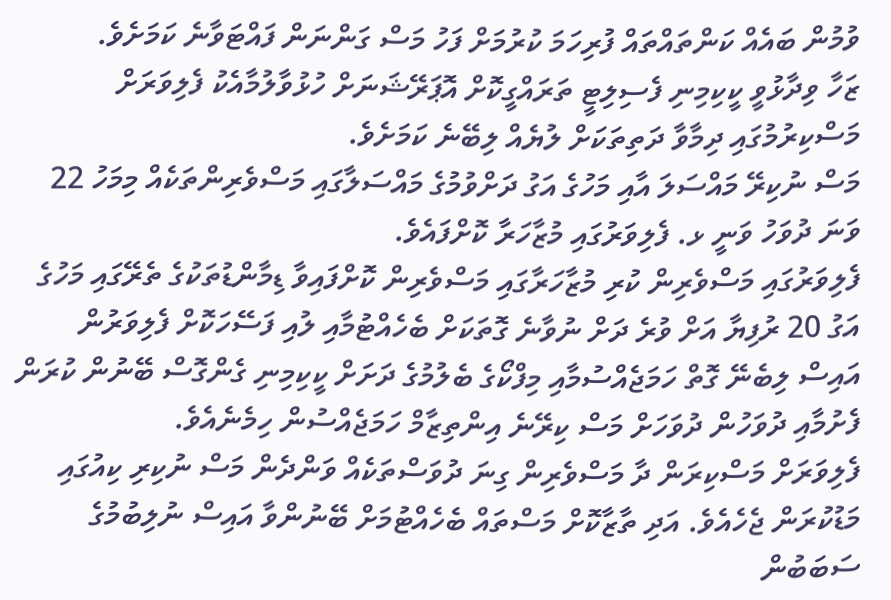ވުމުން ބައެއް ކަންތައްތައް ފުރިހަމަ ކުރުމަށް ފަހު މަސް ގަންނަން ފައްޓަވާނެ ކަމަށެވެ.
ޒަހާ ވިދާޅުވީ ކީކިމިނި ފެސިލިޓީ ތަރައްގީކޮށް އޮޕަރޭޝަނަށް ހުޅުވާލުމާއެކު ފެލިވަރަށް މަސްކިރުމުގައި ދިމާވާ ދަތިތަކަށް ލުޔެއް ލިބޭނެ ކަމަށެވެ.
މަސް ނުކިރޭ މައްސަލަ އާއި މަހުގެ އަގު ދަށްވުމުގެ މައްސަލާގައި މަސްވެރިންތަކެއް މިމަހު 22 ވަނަ ދުވަހު ވަނީ ޅ. ފެލިވަރުގައި މުޒާހަރާ ކޮށްފައެވެ.
ފެލިވަރުގައި މަސްވެރިން ކުރި މުޒާހަރާގައި މަސްވެރިން ކޮށްފައިވާ ޑިމާންޑުތަކުގެ ތެރޭގައި މަހުގެ އަގު 20 ރުފިޔާ އަށް ވުރެ ދަށް ނުވާނެ ގޮތަކަށް ބެހެއްޓުމާއި ލުއި ފަސޭހަކޮށް ފެލިވަރުން އައިސް ލިބެނޭ ގޮތް ހަމަޖެއްސުމާއި މިފްކޯގެ ބެލުމުގެ ދަށަށް ކީކިމިނި ގެންގޮސް ބޭނުން ކުރަން ފެށުމާއި ދުވަހުން ދުވަހަށް މަސް ކިރޭނެ އިންތިޒާމް ހަމަޖެއްސުން ހިމެނެއެވެ.
ފެލިވަރަށް މަސްކިރަން ދާ މަސްވެރިން ގިނަ ދުވަސްތަކެއް ވަންދެން މަސް ނުކިރި ކިއުގައި މަޑުކުރަން ޖެހެއެވެ. އަދި ތާޒާކޮށް މަސްތައް ބެހެއްޓުމަށް ބޭނުންވާ އައިސް ނުލިބުމުގެ ސަބަބުން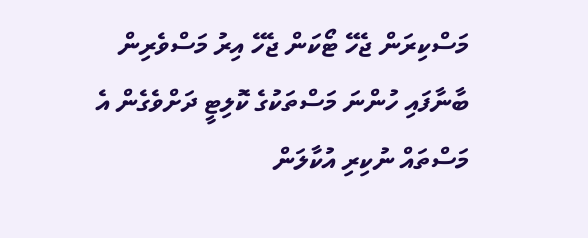މަސްކިރަން ޖެހޭ ޓޯކަން ޖެހޭ އިރު މަސްވެރިން ބާނާފައި ހުންނަ މަސްތަކުގެ ކޮލިޓީ ދަށްވެގެން އެ މަސްތައް ނުކިރި އުކާލަން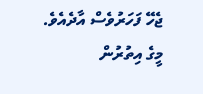ޖެހޭ ފަހަރުވެސް އާދެއެވެ.
މީގެ އިތުރުން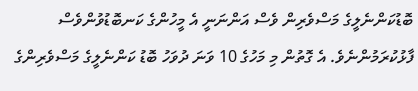ބޮޑުކަންނެލީގެ މަސްވެރިން ވެސް އަންނަނީ އެ މީހުންގެ ކަނބޮޑުވުންވެސް ފާޅުކުރަމުންނެވެ. އެ ގޮތުން މި މަހުގެ 10 ވަނަ ދުވަހު ބޮޑު ކަންނެލީގެ މަސްވެރިންގެ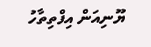ޔޫނިއަން އިފްތިތާހު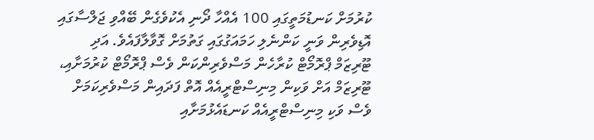ކުރުމަށް ކަނޑުމަތީގައި 100 އެއްހާ ދޯނި އެކުވެގެން ބޭއްވި ޖަލްސާގައި އޮޑިވެރިން ވަނީ ކަންނެލި ހަމައަގުގައި ގަތުމަށް ގޮވާލާފައެވެ. އަދި ޓޫރިޒަމް ޕްރޮމޯޓް ކުރާހެން މަސްވެރިންކަން ވެސް ޕްރޮމޯޓް ކުރުމަށާއި، ޓޫރިޒަމް އަށް ވަކިން މިނިސްޓްރީއެއް އޮތް ފަދައިން މަސްވެރިކަމަށް ވެސް ވަކި މިނިސްޓްރީއެއް ކަނޑައެޅުމަށާއި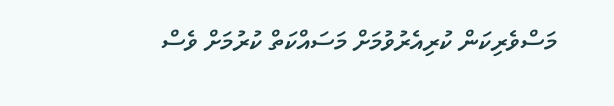މަސްވެރިކަން ކުރިއެރުވުމަށް މަސައްކަތް ކުރުމަށް ވެސް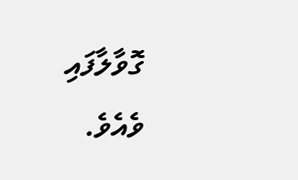ގޮވާލާފައި ވެއެވެ.